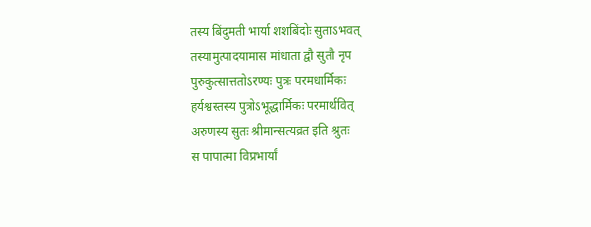तस्य बिंदुमती भार्या शशबिंदोः सुताऽभवत्
तस्यामुत्पादयामास मांधाता द्वौ सुतौ नृप
पुरुकुत्सात्ततोऽरण्यः पुत्रः परमधार्मिकः
हर्यश्वस्तस्य पुत्रोऽभूद्धार्मिकः परमार्थवित्
अरुणस्य सुतः श्रीमान्सत्यव्रत इति श्रुतः
स पापात्मा विप्रभार्यां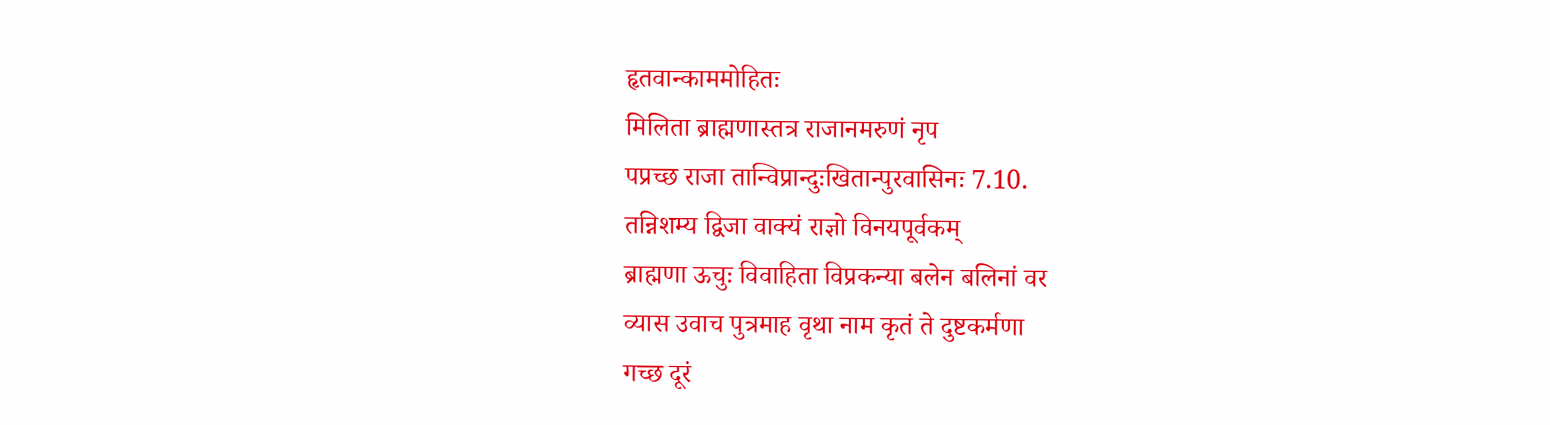हृतवान्काममोहितः
मिलिता ब्राह्मणास्तत्र राजानमरुणं नृप
पप्रच्छ राजा तान्विप्रान्दुःखितान्पुरवासिनः 7.10.
तन्निशम्य द्विजा वाक्यं राज्ञो विनयपूर्वकम्
ब्राह्मणा ऊचुः विवाहिता विप्रकन्या बलेन बलिनां वर
व्यास उवाच पुत्रमाह वृथा नाम कृतं ते दुष्टकर्मणा
गच्छ दूरं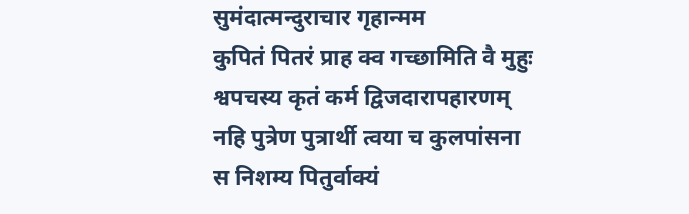सुमंदात्मन्दुराचार गृहान्मम
कुपितं पितरं प्राह क्व गच्छामिति वै मुहुः
श्वपचस्य कृतं कर्म द्विजदारापहारणम्
नहि पुत्रेण पुत्रार्थी त्वया च कुलपांसना
स निशम्य पितुर्वाक्यं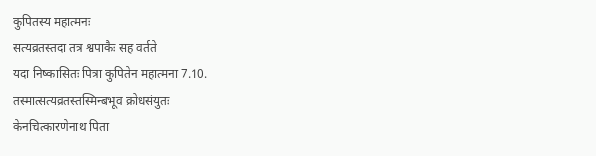कुपितस्य महात्मनः
सत्यव्रतस्तदा तत्र श्वपाकैः सह वर्तते
यदा निष्कासितः पित्रा कुपितेन महात्मना 7.10.
तस्मात्सत्यव्रतस्तस्मिन्बभूव क्रोधसंयुतः
केनचित्कारणेनाथ पिता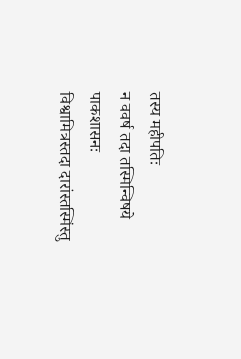तस्य महीपतिः
न ववर्ष तदा तस्मिन्विषये पाकशासनः
विश्वामित्रस्तदा दारांस्तस्मिंस्तु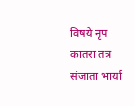विषये नृप
कातरा तत्र संजाता भार्या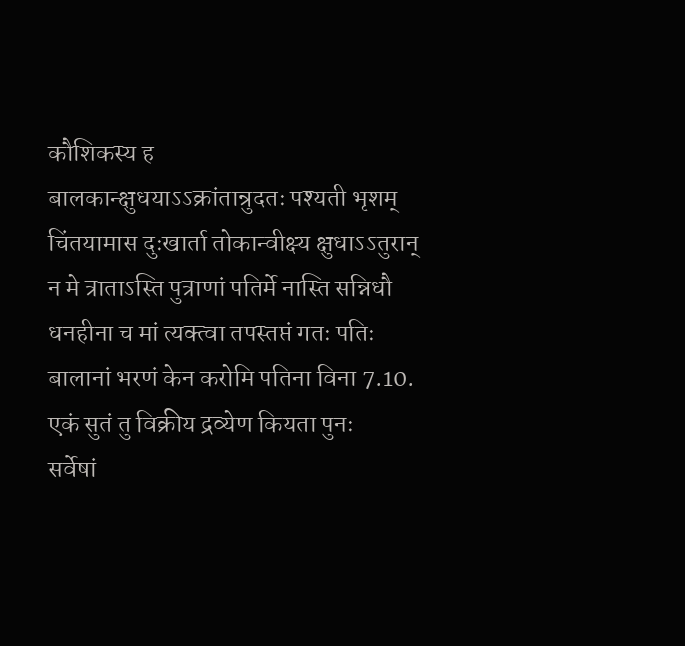कौशिकस्य ह
बालकान्क्षुधयाऽऽक्रांतान्रुदतः पश्यती भृशम्
चिंतयामास दुःखार्ता तोकान्वीक्ष्य क्षुधाऽऽतुरान्
न मे त्राताऽस्ति पुत्राणां पतिर्मे नास्ति सन्निधौ
धनहीना च मां त्यक्त्वा तपस्तप्तं गतः पतिः
बालानां भरणं केन करोमि पतिना विना 7.10.
एकं सुतं तु विक्रीय द्रव्येण कियता पुनः
सर्वेषां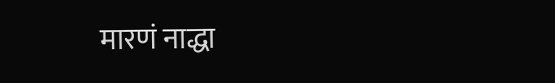मारणं नाद्धा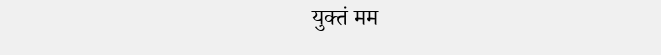युक्तं मम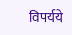विपर्यये